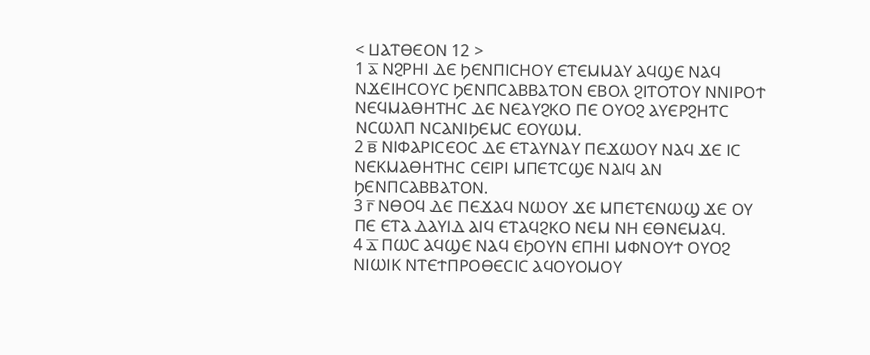< ⳘⲀⲦⲐⲈⲞⲚ 12 >
1 ⲁ̅ ⲚϨⲢⲎⲒ ⲆⲈ ϦⲈⲚⲠⲒⲤⲎⲞⲨ ⲈⲦⲈⲘⲘⲀⲨ ⲀϤϢⲈ ⲚⲀϤ ⲚϪⲈⲒⲎⲤⲞⲨⲤ ϦⲈⲚⲠⲤⲀⲂⲂⲀⲦⲞⲚ ⲈⲂⲞⲖ ϨⲒⲦⲞⲦⲞⲨ ⲚⲚⲒⲢⲞϮ ⲚⲈϤⲘⲀⲐⲎⲦⲎⲤ ⲆⲈ ⲚⲈⲀⲨϨⲔⲞ ⲠⲈ ⲞⲨⲞϨ ⲀⲨⲈⲢϨⲎⲦⲤ ⲚⲤⲰⲖⲠ ⲚⲤⲀⲚⲒϦⲈⲘⲤ ⲈⲞⲨⲰⲘ.
2 ⲃ̅ ⲚⲒⲪⲀⲢⲒⲤⲈⲞⲤ ⲆⲈ ⲈⲦⲀⲨⲚⲀⲨ ⲠⲈϪⲰⲞⲨ ⲚⲀϤ ϪⲈ ⲒⲤ ⲚⲈⲔⲘⲀⲐⲎⲦⲎⲤ ⲤⲈⲒⲢⲒ ⲘⲠⲈⲦⲤϢⲈ ⲚⲀⲒϤ ⲀⲚ ϦⲈⲚⲠⲤⲀⲂⲂⲀⲦⲞⲚ.
3 ⲅ̅ ⲚⲐⲞϤ ⲆⲈ ⲠⲈϪⲀϤ ⲚⲰⲞⲨ ϪⲈ ⲘⲠⲈⲦⲈⲚⲰϢ ϪⲈ ⲞⲨ ⲠⲈ ⲈⲦⲀ ⲆⲀⲨⲒⲆ ⲀⲒϤ ⲈⲦⲀϤϨⲔⲞ ⲚⲈⲘ ⲚⲎ ⲈⲐⲚⲈⲘⲀϤ.
4 ⲇ̅ ⲠⲰⲤ ⲀϤϢⲈ ⲚⲀϤ ⲈϦⲞⲨⲚ ⲈⲠⲎⲒ ⲘⲪⲚⲞⲨϮ ⲞⲨⲞϨ ⲚⲒⲰⲒⲔ ⲚⲦⲈϮⲠⲢⲞⲐⲈⲤⲒⲤ ⲀϤⲞⲨⲞⲘⲞⲨ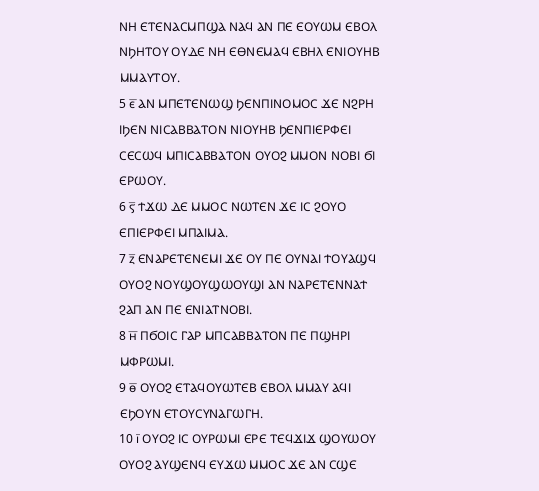ⲚⲎ ⲈⲦⲈⲚⲀⲤⲘⲠϢⲀ ⲚⲀϤ ⲀⲚ ⲠⲈ ⲈⲞⲨⲰⲘ ⲈⲂⲞⲖ ⲚϦⲎⲦⲞⲨ ⲞⲨⲆⲈ ⲚⲎ ⲈⲐⲚⲈⲘⲀϤ ⲈⲂⲎⲖ ⲈⲚⲒⲞⲨⲎⲂ ⲘⲘⲀⲨⲦⲞⲨ.
5 ⲉ̅ ⲀⲚ ⲘⲠⲈⲦⲈⲚⲰϢ ϦⲈⲚⲠⲒⲚⲞⲘⲞⲤ ϪⲈ ⲚϨⲢⲎ ⲒϦⲈⲚ ⲚⲒⲤⲀⲂⲂⲀⲦⲞⲚ ⲚⲒⲞⲨⲎⲂ ϦⲈⲚⲠⲒⲈⲢⲪⲈⲒ ⲤⲈⲤⲰϤ ⲘⲠⲒⲤⲀⲂⲂⲀⲦⲞⲚ ⲞⲨⲞϨ ⲘⲘⲞⲚ ⲚⲞⲂⲒ ϬⲒ ⲈⲢⲰⲞⲨ.
6 ⲋ̅ ϮϪⲰ ⲆⲈ ⲘⲘⲞⲤ ⲚⲰⲦⲈⲚ ϪⲈ ⲒⲤ ϨⲞⲨⲞ ⲈⲠⲒⲈⲢⲪⲈⲒ ⲘⲠⲀⲒⲘⲀ.
7 ⲍ̅ ⲈⲚⲀⲢⲈⲦⲈⲚⲈⲘⲒ ϪⲈ ⲞⲨ ⲠⲈ ⲞⲨⲚⲀⲒ ϮⲞⲨⲀϢϤ ⲞⲨⲞϨ ⲚⲞⲨϢⲞⲨϢⲰⲞⲨϢⲒ ⲀⲚ ⲚⲀⲢⲈⲦⲈⲚⲚⲀϮ ϨⲀⲠ ⲀⲚ ⲠⲈ ⲈⲚⲒⲀⲦⲚⲞⲂⲒ.
8 ⲏ̅ ⲠϬⲞⲒⲤ ⲄⲀⲢ ⲘⲠⲤⲀⲂⲂⲀⲦⲞⲚ ⲠⲈ ⲠϢⲎⲢⲒ ⲘⲪⲢⲰⲘⲒ.
9 ⲑ̅ ⲞⲨⲞϨ ⲈⲦⲀϤⲞⲨⲰⲦⲈⲂ ⲈⲂⲞⲖ ⲘⲘⲀⲨ ⲀϤⲒ ⲈϦⲞⲨⲚ ⲈⲦⲞⲨⲤⲨⲚⲀⲄⲰⲄⲎ.
10 ⲓ̅ ⲞⲨⲞϨ ⲒⲤ ⲞⲨⲢⲰⲘⲒ ⲈⲢⲈ ⲦⲈϤϪⲒϪ ϢⲞⲨⲰⲞⲨ ⲞⲨⲞϨ ⲀⲨϢⲈⲚϤ ⲈⲨϪⲰ ⲘⲘⲞⲤ ϪⲈ ⲀⲚ ⲤϢⲈ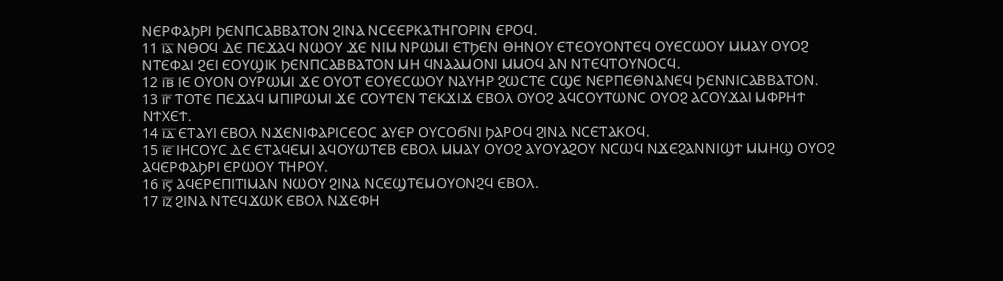ⲚⲈⲢⲪⲀϦⲢⲒ ϦⲈⲚⲠⲤⲀⲂⲂⲀⲦⲞⲚ ϨⲒⲚⲀ ⲚⲤⲈⲈⲢⲔⲀⲦⲎⲄⲞⲢⲒⲚ ⲈⲢⲞϤ.
11 ⲓ̅ⲁ̅ ⲚⲐⲞϤ ⲆⲈ ⲠⲈϪⲀϤ ⲚⲰⲞⲨ ϪⲈ ⲚⲒⲘ ⲚⲢⲰⲘⲒ ⲈⲦϦⲈⲚ ⲐⲎⲚⲞⲨ ⲈⲦⲈⲞⲨⲞⲚⲦⲈϤ ⲞⲨⲈⲤⲰⲞⲨ ⲘⲘⲀⲨ ⲞⲨⲞϨ ⲚⲦⲈⲪⲀⲒ ϨⲈⲒ ⲈⲞⲨϢⲒⲔ ϦⲈⲚⲠⲤⲀⲂⲂⲀⲦⲞⲚ ⲘⲎ ϤⲚⲀⲀⲘⲞⲚⲒ ⲘⲘⲞϤ ⲀⲚ ⲚⲦⲈϤⲦⲞⲨⲚⲞⲤϤ.
12 ⲓ̅ⲃ̅ ⲒⲈ ⲞⲨⲞⲚ ⲞⲨⲢⲰⲘⲒ ϪⲈ ⲞⲨⲞⲦ ⲈⲞⲨⲈⲤⲰⲞⲨ ⲚⲀⲨⲎⲢ ϨⲰⲤⲦⲈ ⲤϢⲈ ⲚⲈⲢⲠⲈⲐⲚⲀⲚⲈϤ ϦⲈⲚⲚⲒⲤⲀⲂⲂⲀⲦⲞⲚ.
13 ⲓ̅ⲅ̅ ⲦⲞⲦⲈ ⲠⲈϪⲀϤ ⲘⲠⲒⲢⲰⲘⲒ ϪⲈ ⲤⲞⲨⲦⲈⲚ ⲦⲈⲔϪⲒϪ ⲈⲂⲞⲖ ⲞⲨⲞϨ ⲀϤⲤⲞⲨⲦⲰⲚⲤ ⲞⲨⲞϨ ⲀⲤⲞⲨϪⲀⲒ ⲘⲪⲢⲎϮ ⲚϮⲬⲈϮ.
14 ⲓ̅ⲇ̅ ⲈⲦⲀⲨⲒ ⲈⲂⲞⲖ ⲚϪⲈⲚⲒⲪⲀⲢⲒⲤⲈⲞⲤ ⲀⲨⲈⲢ ⲞⲨⲤⲞϬⲚⲒ ϦⲀⲢⲞϤ ϨⲒⲚⲀ ⲚⲤⲈⲦⲀⲔⲞϤ.
15 ⲓ̅ⲉ̅ ⲒⲎⲤⲞⲨⲤ ⲆⲈ ⲈⲦⲀϤⲈⲘⲒ ⲀϤⲞⲨⲰⲦⲈⲂ ⲈⲂⲞⲖ ⲘⲘⲀⲨ ⲞⲨⲞϨ ⲀⲨⲞⲨⲀϨⲞⲨ ⲚⲤⲰϤ ⲚϪⲈϨⲀⲚⲚⲒϢϮ ⲘⲘⲎϢ ⲞⲨⲞϨ ⲀϤⲈⲢⲪⲀϦⲢⲒ ⲈⲢⲰⲞⲨ ⲦⲎⲢⲞⲨ.
16 ⲓ̅ⲋ̅ ⲀϤⲈⲢⲈⲠⲒⲦⲒⲘⲀⲚ ⲚⲰⲞⲨ ϨⲒⲚⲀ ⲚⲤⲈϢⲦⲈⲘⲞⲨⲞⲚϨϤ ⲈⲂⲞⲖ.
17 ⲓ̅ⲍ̅ ϨⲒⲚⲀ ⲚⲦⲈϤϪⲰⲔ ⲈⲂⲞⲖ ⲚϪⲈⲪⲎ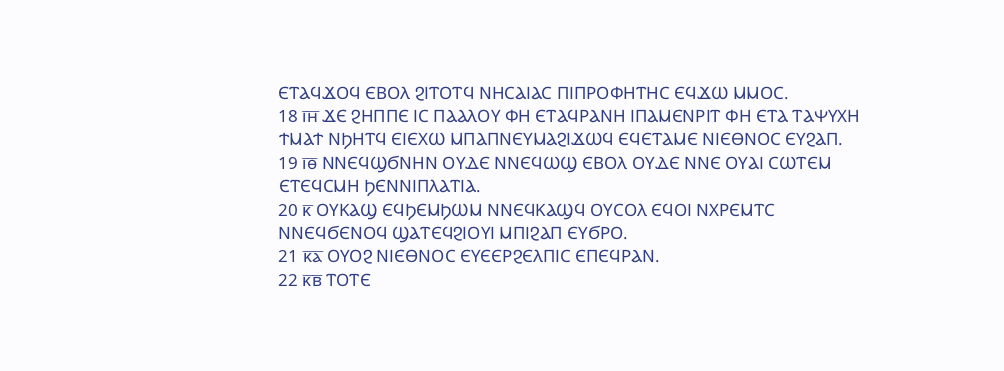ⲈⲦⲀϤϪⲞϤ ⲈⲂⲞⲖ ϨⲒⲦⲞⲦϤ ⲚⲎⲤⲀⲒⲀⲤ ⲠⲒⲠⲢⲞⲪⲎⲦⲎⲤ ⲈϤϪⲰ ⲘⲘⲞⲤ.
18 ⲓ̅ⲏ̅ ϪⲈ ϨⲎⲠⲠⲈ ⲒⲤ ⲠⲀⲀⲖⲞⲨ ⲪⲎ ⲈⲦⲀϤⲢⲀⲚⲎ ⲒⲠⲀⲘⲈⲚⲢⲒⲦ ⲪⲎ ⲈⲦⲀ ⲦⲀⲮⲨⲬⲎ ϮⲘⲀϮ ⲚϦⲎⲦϤ ⲈⲒⲈⲬⲰ ⲘⲠⲀⲠⲚⲈⲨⲘⲀϨⲒϪⲰϤ ⲈϤⲈⲦⲀⲘⲈ ⲚⲒⲈⲐⲚⲞⲤ ⲈⲨϨⲀⲠ.
19 ⲓ̅ⲑ̅ ⲚⲚⲈϤϢϬⲚⲎⲚ ⲞⲨⲆⲈ ⲚⲚⲈϤⲰϢ ⲈⲂⲞⲖ ⲞⲨⲆⲈ ⲚⲚⲈ ⲞⲨⲀⲒ ⲤⲰⲦⲈⲘ ⲈⲦⲈϤⲤⲘⲎ ϦⲈⲚⲚⲒⲠⲖⲀⲦⲒⲀ.
20 ⲕ̅ ⲞⲨⲔⲀϢ ⲈϤϦⲈⲘϦⲰⲘ ⲚⲚⲈϤⲔⲀϢϤ ⲞⲨⲤⲞⲖ ⲈϤⲞⲒ ⲚⲬⲢⲈⲘⲦⲤ ⲚⲚⲈϤϬⲈⲚⲞϤ ϢⲀⲦⲈϤϨⲒⲞⲨⲒ ⲘⲠⲒϨⲀⲠ ⲈⲨϬⲢⲞ.
21 ⲕ̅ⲁ̅ ⲞⲨⲞϨ ⲚⲒⲈⲐⲚⲞⲤ ⲈⲨⲈⲈⲢϨⲈⲖⲠⲒⲤ ⲈⲠⲈϤⲢⲀⲚ.
22 ⲕ̅ⲃ̅ ⲦⲞⲦⲈ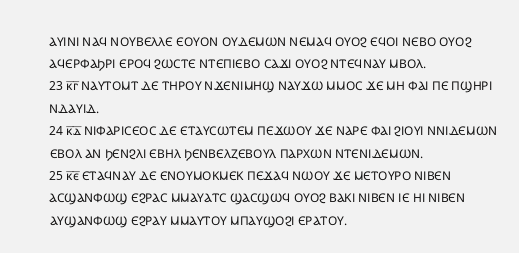ⲀⲨⲒⲚⲒ ⲚⲀϤ ⲚⲞⲨⲂⲈⲖⲖⲈ ⲈⲞⲨⲞⲚ ⲞⲨⲆⲈⲘⲰⲚ ⲚⲈⲘⲀϤ ⲞⲨⲞϨ ⲈϤⲞⲒ ⲚⲈⲂⲞ ⲞⲨⲞϨ ⲀϤⲈⲢⲪⲀϦⲢⲒ ⲈⲢⲞϤ ϨⲰⲤⲦⲈ ⲚⲦⲈⲠⲒⲈⲂⲞ ⲤⲀϪⲒ ⲞⲨⲞϨ ⲚⲦⲈϤⲚⲀⲨ ⲘⲂⲞⲖ.
23 ⲕ̅ⲅ̅ ⲚⲀⲨⲦⲞⲘⲦ ⲆⲈ ⲦⲎⲢⲞⲨ ⲚϪⲈⲚⲒⲘⲎϢ ⲚⲀⲨϪⲰ ⲘⲘⲞⲤ ϪⲈ ⲘⲎ ⲪⲀⲒ ⲠⲈ ⲠϢⲎⲢⲒ ⲚⲆⲀⲨⲒⲆ.
24 ⲕ̅ⲇ̅ ⲚⲒⲪⲀⲢⲒⲤⲈⲞⲤ ⲆⲈ ⲈⲦⲀⲨⲤⲰⲦⲈⲘ ⲠⲈϪⲰⲞⲨ ϪⲈ ⲚⲀⲢⲈ ⲪⲀⲒ ϨⲒⲞⲨⲒ ⲚⲚⲒⲆⲈⲘⲰⲚ ⲈⲂⲞⲖ ⲀⲚ ϦⲈⲚϨⲖⲒ ⲈⲂⲎⲖ ϦⲈⲚⲂⲈⲖⲌⲈⲂⲞⲨⲖ ⲠⲀⲢⲬⲰⲚ ⲚⲦⲈⲚⲒⲆⲈⲘⲰⲚ.
25 ⲕ̅ⲉ̅ ⲈⲦⲀϤⲚⲀⲨ ⲆⲈ ⲈⲚⲞⲨⲘⲞⲔⲘⲈⲔ ⲠⲈϪⲀϤ ⲚⲰⲞⲨ ϪⲈ ⲘⲈⲦⲞⲨⲢⲞ ⲚⲒⲂⲈⲚ ⲀⲤϢⲀⲚⲪⲰϢ ⲈϨⲢⲀⲤ ⲘⲘⲀⲨⲀⲦⲤ ϢⲀⲤϢⲰϤ ⲞⲨⲞϨ ⲂⲀⲔⲒ ⲚⲒⲂⲈⲚ ⲒⲈ ⲎⲒ ⲚⲒⲂⲈⲚ ⲀⲨϢⲀⲚⲪⲰϢ ⲈϨⲢⲀⲨ ⲘⲘⲀⲨⲦⲞⲨ ⲘⲠⲀⲨϢⲞϨⲒ ⲈⲢⲀⲦⲞⲨ.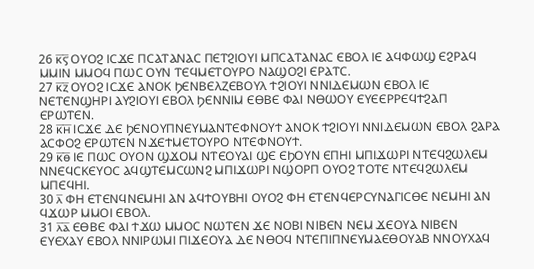26 ⲕ̅ⲋ̅ ⲞⲨⲞϨ ⲒⲤϪⲈ ⲠⲤⲀⲦⲀⲚⲀⲤ ⲠⲈⲦϨⲒⲞⲨⲒ ⲘⲠⲤⲀⲦⲀⲚⲀⲤ ⲈⲂⲞⲖ ⲒⲈ ⲀϤⲪⲰϢ ⲈϨⲢⲀϤ ⲘⲘⲒⲚ ⲘⲘⲞϤ ⲠⲰⲤ ⲞⲨⲚ ⲦⲈϤⲘⲈⲦⲞⲨⲢⲞ ⲚⲀϢⲞϨⲒ ⲈⲢⲀⲦⲤ.
27 ⲕ̅ⲍ̅ ⲞⲨⲞϨ ⲒⲤϪⲈ ⲀⲚⲞⲔ ϦⲈⲚⲂⲈⲖⲌⲈⲂⲞⲨⲖ ϮϨⲒⲞⲨⲒ ⲚⲚⲒⲆⲈⲘⲰⲚ ⲈⲂⲞⲖ ⲒⲈ ⲚⲈⲦⲈⲚϢⲎⲢⲒ ⲀⲨϨⲒⲞⲨⲒ ⲈⲂⲞⲖ ϦⲈⲚⲚⲒⲘ ⲈⲐⲂⲈ ⲪⲀⲒ ⲚⲐⲰⲞⲨ ⲈⲨⲈⲈⲢⲢⲈϤϮϨⲀⲠ ⲈⲢⲰⲦⲈⲚ.
28 ⲕ̅ⲏ̅ ⲒⲤϪⲈ ⲆⲈ ϦⲈⲚⲞⲨⲠⲚⲈⲨⲘⲀⲚⲦⲈⲪⲚⲞⲨϮ ⲀⲚⲞⲔ ϮϨⲒⲞⲨⲒ ⲚⲚⲒⲆⲈⲘⲰⲚ ⲈⲂⲞⲖ ϨⲀⲢⲀ ⲀⲤⲪⲞϨ ⲈⲢⲰⲦⲈⲚ ⲚϪⲈϮⲘⲈⲦⲞⲨⲢⲞ ⲚⲦⲈⲪⲚⲞⲨϮ.
29 ⲕ̅ⲑ̅ ⲒⲈ ⲠⲰⲤ ⲞⲨⲞⲚ ϢϪⲞⲘ ⲚⲦⲈⲞⲨⲀⲒ ϢⲈ ⲈϦⲞⲨⲚ ⲈⲠⲎⲒ ⲘⲠⲒϪⲰⲢⲒ ⲚⲦⲈϤϨⲰⲖⲈⲘ ⲚⲚⲈϤⲤⲔⲈⲨⲞⲤ ⲀϤϢⲦⲈⲘⲤⲰⲚϨ ⲘⲠⲒϪⲰⲢⲒ ⲚϢⲞⲢⲠ ⲞⲨⲞϨ ⲦⲞⲦⲈ ⲚⲦⲈϤϨⲰⲖⲈⲘ ⲘⲠⲈϤⲎⲒ.
30 ⲗ̅ ⲪⲎ ⲈⲦⲈⲚϤⲚⲈⲘⲎⲒ ⲀⲚ ⲀϤϮⲞⲨⲂⲎⲒ ⲞⲨⲞϨ ⲪⲎ ⲈⲦⲈⲚϤⲈⲢⲤⲨⲚⲀⲄⲒⲤⲐⲈ ⲚⲈⲘⲎⲒ ⲀⲚ ϤϪⲰⲢ ⲘⲘⲞⲒ ⲈⲂⲞⲖ.
31 ⲗ̅ⲁ̅ ⲈⲐⲂⲈ ⲪⲀⲒ ϮϪⲰ ⲘⲘⲞⲤ ⲚⲰⲦⲈⲚ ϪⲈ ⲚⲞⲂⲒ ⲚⲒⲂⲈⲚ ⲚⲈⲘ ϪⲈⲞⲨⲀ ⲚⲒⲂⲈⲚ ⲈⲨⲈⲬⲀⲨ ⲈⲂⲞⲖ ⲚⲚⲒⲢⲰⲘⲒ ⲠⲒϪⲈⲞⲨⲀ ⲆⲈ ⲚⲐⲞϤ ⲚⲦⲈⲠⲒⲠⲚⲈⲨⲘⲀⲈⲐⲞⲨⲀⲂ ⲚⲚⲞⲨⲬⲀϤ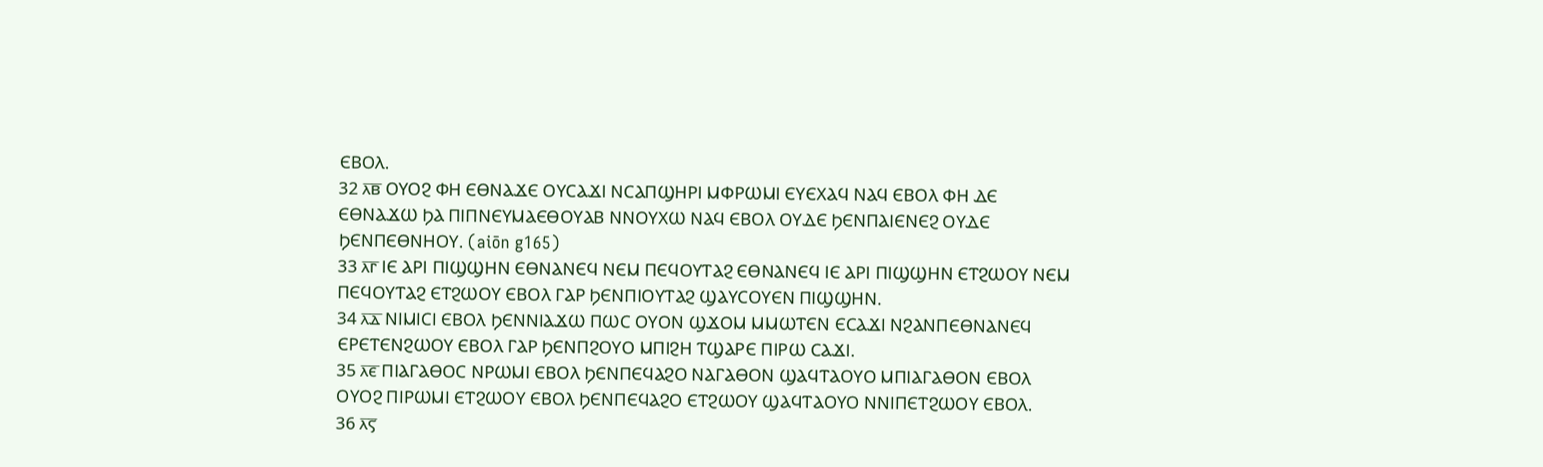ⲈⲂⲞⲖ.
32 ⲗ̅ⲃ̅ ⲞⲨⲞϨ ⲪⲎ ⲈⲐⲚⲀϪⲈ ⲞⲨⲤⲀϪⲒ ⲚⲤⲀⲠϢⲎⲢⲒ ⲘⲪⲢⲰⲘⲒ ⲈⲨⲈⲬⲀϤ ⲚⲀϤ ⲈⲂⲞⲖ ⲪⲎ ⲆⲈ ⲈⲐⲚⲀϪⲰ ϦⲀ ⲠⲒⲠⲚⲈⲨⲘⲀⲈⲐⲞⲨⲀⲂ ⲚⲚⲞⲨⲬⲰ ⲚⲀϤ ⲈⲂⲞⲖ ⲞⲨⲆⲈ ϦⲈⲚⲠⲀⲒⲈⲚⲈϨ ⲞⲨⲆⲈ ϦⲈⲚⲠⲈⲐⲚⲎⲞⲨ. (aiōn g165)
33 ⲗ̅ⲅ̅ ⲒⲈ ⲀⲢⲒ ⲠⲒϢϢⲎⲚ ⲈⲐⲚⲀⲚⲈϤ ⲚⲈⲘ ⲠⲈϤⲞⲨⲦⲀϨ ⲈⲐⲚⲀⲚⲈϤ ⲒⲈ ⲀⲢⲒ ⲠⲒϢϢⲎⲚ ⲈⲦϨⲰⲞⲨ ⲚⲈⲘ ⲠⲈϤⲞⲨⲦⲀϨ ⲈⲦϨⲰⲞⲨ ⲈⲂⲞⲖ ⲄⲀⲢ ϦⲈⲚⲠⲒⲞⲨⲦⲀϨ ϢⲀⲨⲤⲞⲨⲈⲚ ⲠⲒϢϢⲎⲚ.
34 ⲗ̅ⲇ̅ ⲚⲒⲘⲒⲤⲒ ⲈⲂⲞⲖ ϦⲈⲚⲚⲒⲀϪⲰ ⲠⲰⲤ ⲞⲨⲞⲚ ϢϪⲞⲘ ⲘⲘⲰⲦⲈⲚ ⲈⲤⲀϪⲒ ⲚϨⲀⲚⲠⲈⲐⲚⲀⲚⲈϤ ⲈⲢⲈⲦⲈⲚϨⲰⲞⲨ ⲈⲂⲞⲖ ⲄⲀⲢ ϦⲈⲚⲠϨⲞⲨⲞ ⲘⲠⲒϨⲎ ⲦϢⲀⲢⲈ ⲠⲒⲢⲰ ⲤⲀϪⲒ.
35 ⲗ̅ⲉ̅ ⲠⲒⲀⲄⲀⲐⲞⲤ ⲚⲢⲰⲘⲒ ⲈⲂⲞⲖ ϦⲈⲚⲠⲈϤⲀϨⲞ ⲚⲀⲄⲀⲐⲞⲚ ϢⲀϤⲦⲀⲞⲨⲞ ⲘⲠⲒⲀⲄⲀⲐⲞⲚ ⲈⲂⲞⲖ ⲞⲨⲞϨ ⲠⲒⲢⲰⲘⲒ ⲈⲦϨⲰⲞⲨ ⲈⲂⲞⲖ ϦⲈⲚⲠⲈϤⲀϨⲞ ⲈⲦϨⲰⲞⲨ ϢⲀϤⲦⲀⲞⲨⲞ ⲚⲚⲒⲠⲈⲦϨⲰⲞⲨ ⲈⲂⲞⲖ.
36 ⲗ̅ⲋ̅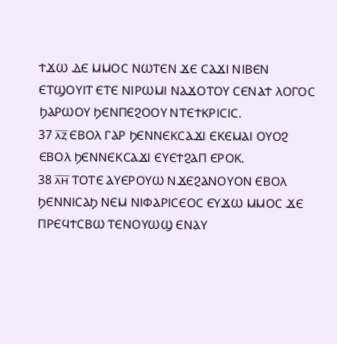ϮϪⲰ ⲆⲈ ⲘⲘⲞⲤ ⲚⲰⲦⲈⲚ ϪⲈ ⲤⲀϪⲒ ⲚⲒⲂⲈⲚ ⲈⲦϢⲞⲨⲒⲦ ⲈⲦⲈ ⲚⲒⲢⲰⲘⲒ ⲚⲀϪⲞⲦⲞⲨ ⲤⲈⲚⲀϮ ⲖⲞⲄⲞⲤ ϦⲀⲢⲰⲞⲨ ϦⲈⲚⲠⲈϨⲞⲞⲨ ⲚⲦⲈϮⲔⲢⲒⲤⲒⲤ.
37 ⲗ̅ⲍ̅ ⲈⲂⲞⲖ ⲄⲀⲢ ϦⲈⲚⲚⲈⲔⲤⲀϪⲒ ⲈⲔⲈⲘⲀⲒ ⲞⲨⲞϨ ⲈⲂⲞⲖ ϦⲈⲚⲚⲈⲔⲤⲀϪⲒ ⲈⲨⲈϮϨⲀⲠ ⲈⲢⲞⲔ.
38 ⲗ̅ⲏ̅ ⲦⲞⲦⲈ ⲀⲨⲈⲢⲞⲨⲰ ⲚϪⲈϨⲀⲚⲞⲨⲞⲚ ⲈⲂⲞⲖ ϦⲈⲚⲚⲒⲤⲀϦ ⲚⲈⲘ ⲚⲒⲪⲀⲢⲒⲤⲈⲞⲤ ⲈⲨϪⲰ ⲘⲘⲞⲤ ϪⲈ ⲠⲢⲈϤϮⲤⲂⲰ ⲦⲈⲚⲞⲨⲰϢ ⲈⲚⲀⲨ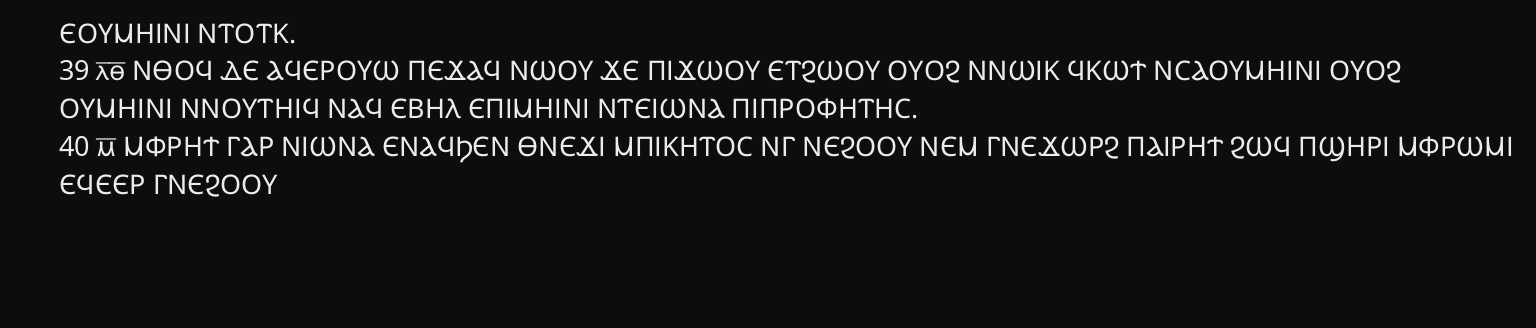ⲈⲞⲨⲘⲎⲒⲚⲒ ⲚⲦⲞⲦⲔ.
39 ⲗ̅ⲑ̅ ⲚⲐⲞϤ ⲆⲈ ⲀϤⲈⲢⲞⲨⲰ ⲠⲈϪⲀϤ ⲚⲰⲞⲨ ϪⲈ ⲠⲒϪⲰⲞⲨ ⲈⲦϨⲰⲞⲨ ⲞⲨⲞϨ ⲚⲚⲰⲒⲔ ϤⲔⲰϮ ⲚⲤⲀⲞⲨⲘⲎⲒⲚⲒ ⲞⲨⲞϨ ⲞⲨⲘⲎⲒⲚⲒ ⲚⲚⲞⲨⲦⲎⲒϤ ⲚⲀϤ ⲈⲂⲎⲖ ⲈⲠⲒⲘⲎⲒⲚⲒ ⲚⲦⲈⲒⲰⲚⲀ ⲠⲒⲠⲢⲞⲪⲎⲦⲎⲤ.
40 ⲙ̅ ⲘⲪⲢⲎϮ ⲄⲀⲢ ⲚⲒⲰⲚⲀ ⲈⲚⲀϤϦⲈⲚ ⲐⲚⲈϪⲒ ⲘⲠⲒⲔⲎⲦⲞⲤ ⲚⲄ ⲚⲈϨⲞⲞⲨ ⲚⲈⲘ ⲄⲚⲈϪⲰⲢϨ ⲠⲀⲒⲢⲎϮ ϨⲰϤ ⲠϢⲎⲢⲒ ⲘⲪⲢⲰⲘⲒ ⲈϤⲈⲈⲢ ⲄⲚⲈϨⲞⲞⲨ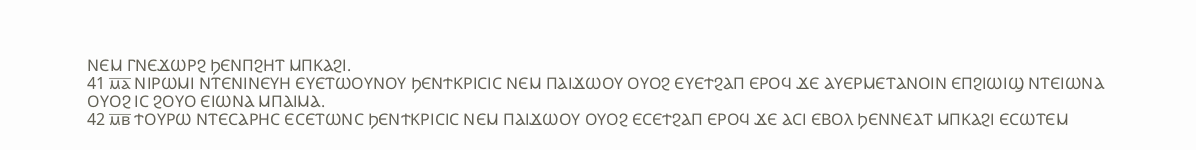ⲚⲈⲘ ⲄⲚⲈϪⲰⲢϨ ϦⲈⲚⲠϨⲎⲦ ⲘⲠⲔⲀϨⲒ.
41 ⲙ̅ⲁ̅ ⲚⲒⲢⲰⲘⲒ ⲚⲦⲈⲚⲒⲚⲈⲨⲎ ⲈⲨⲈⲦⲰⲞⲨⲚⲞⲨ ϦⲈⲚϮⲔⲢⲒⲤⲒⲤ ⲚⲈⲘ ⲠⲀⲒϪⲰⲞⲨ ⲞⲨⲞϨ ⲈⲨⲈϮϨⲀⲠ ⲈⲢⲞϤ ϪⲈ ⲀⲨⲈⲢⲘⲈⲦⲀⲚⲞⲒⲚ ⲈⲠϨⲒⲰⲒϢ ⲚⲦⲈⲒⲰⲚⲀ ⲞⲨⲞϨ ⲒⲤ ϨⲞⲨⲞ ⲈⲒⲰⲚⲀ ⲘⲠⲀⲒⲘⲀ.
42 ⲙ̅ⲃ̅ ϮⲞⲨⲢⲰ ⲚⲦⲈⲤⲀⲢⲎⲤ ⲈⲤⲈⲦⲰⲚⲤ ϦⲈⲚϮⲔⲢⲒⲤⲒⲤ ⲚⲈⲘ ⲠⲀⲒϪⲰⲞⲨ ⲞⲨⲞϨ ⲈⲤⲈϮϨⲀⲠ ⲈⲢⲞϤ ϪⲈ ⲀⲤⲒ ⲈⲂⲞⲖ ϦⲈⲚⲚⲈⲀⲦ ⲘⲠⲔⲀϨⲒ ⲈⲤⲰⲦⲈⲘ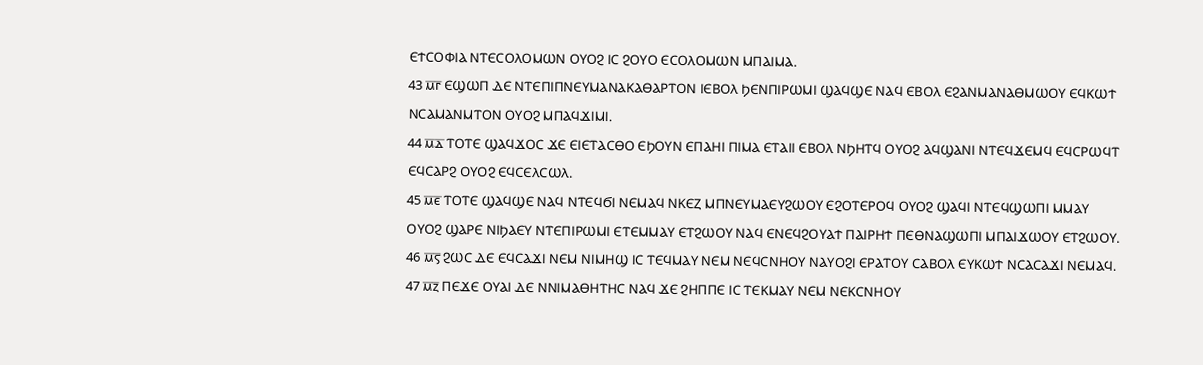ⲈϮⲤⲞⲪⲒⲀ ⲚⲦⲈⲤⲞⲖⲞⲘⲰⲚ ⲞⲨⲞϨ ⲒⲤ ϨⲞⲨⲞ ⲈⲤⲞⲖⲞⲘⲰⲚ ⲘⲠⲀⲒⲘⲀ.
43 ⲙ̅ⲅ̅ ⲈϢⲰⲠ ⲆⲈ ⲚⲦⲈⲠⲒⲠⲚⲈⲨⲘⲀⲚⲀⲔⲀⲐⲀⲢⲦⲞⲚ ⲒⲈⲂⲞⲖ ϦⲈⲚⲠⲒⲢⲰⲘⲒ ϢⲀϤϢⲈ ⲚⲀϤ ⲈⲂⲞⲖ ⲈϨⲀⲚⲘⲀⲚⲀⲐⲘⲰⲞⲨ ⲈϤⲔⲰϮ ⲚⲤⲀⲘⲀⲚⲘⲦⲞⲚ ⲞⲨⲞϨ ⲘⲠⲀϤϪⲒⲘⲒ.
44 ⲙ̅ⲇ̅ ⲦⲞⲦⲈ ϢⲀϤϪⲞⲤ ϪⲈ ⲈⲒⲈⲦⲀⲤⲐⲞ ⲈϦⲞⲨⲚ ⲈⲠⲀⲎⲒ ⲠⲒⲘⲀ ⲈⲦⲀⲒⲒ ⲈⲂⲞⲖ ⲚϦⲎⲦϤ ⲞⲨⲞϨ ⲀϤϢⲀⲚⲒ ⲚⲦⲈϤϪⲈⲘϤ ⲈϤⲤⲢⲰϤⲦ ⲈϤⲤⲀⲢϨ ⲞⲨⲞϨ ⲈϤⲤⲈⲖⲤⲰⲖ.
45 ⲙ̅ⲉ̅ ⲦⲞⲦⲈ ϢⲀϤϢⲈ ⲚⲀϤ ⲚⲦⲈϤϬⲒ ⲚⲈⲘⲀϤ ⲚⲔⲈⲌ ⲘⲠⲚⲈⲨⲘⲀⲈⲨϨⲰⲞⲨ ⲈϨⲞⲦⲈⲢⲞϤ ⲞⲨⲞϨ ϢⲀϤⲒ ⲚⲦⲈϤϢⲰⲠⲒ ⲘⲘⲀⲨ ⲞⲨⲞϨ ϢⲀⲢⲈ ⲚⲒϦⲀⲈⲨ ⲚⲦⲈⲠⲒⲢⲰⲘⲒ ⲈⲦⲈⲘⲘⲀⲨ ⲈⲦϨⲰⲞⲨ ⲚⲀϤ ⲈⲚⲈϤϨⲞⲨⲀϮ ⲠⲀⲒⲢⲎϮ ⲠⲈⲐⲚⲀϢⲰⲠⲒ ⲘⲠⲀⲒϪⲰⲞⲨ ⲈⲦϨⲰⲞⲨ.
46 ⲙ̅ⲋ̅ ϨⲰⲤ ⲆⲈ ⲈϤⲤⲀϪⲒ ⲚⲈⲘ ⲚⲒⲘⲎϢ ⲒⲤ ⲦⲈϤⲘⲀⲨ ⲚⲈⲘ ⲚⲈϤⲤⲚⲎⲞⲨ ⲚⲀⲨⲞϨⲒ ⲈⲢⲀⲦⲞⲨ ⲤⲀⲂⲞⲖ ⲈⲨⲔⲰϮ ⲚⲤⲀⲤⲀϪⲒ ⲚⲈⲘⲀϤ.
47 ⲙ̅ⲍ̅ ⲠⲈϪⲈ ⲞⲨⲀⲒ ⲆⲈ ⲚⲚⲒⲘⲀⲐⲎⲦⲎⲤ ⲚⲀϤ ϪⲈ ϨⲎⲠⲠⲈ ⲒⲤ ⲦⲈⲔⲘⲀⲨ ⲚⲈⲘ ⲚⲈⲔⲤⲚⲎⲞⲨ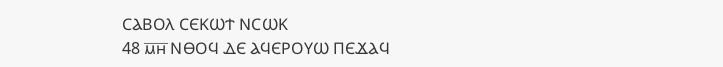ⲤⲀⲂⲞⲖ ⲤⲈⲔⲰϮ ⲚⲤⲰⲔ
48 ⲙ̅ⲏ̅ ⲚⲐⲞϤ ⲆⲈ ⲀϤⲈⲢⲞⲨⲰ ⲠⲈϪⲀϤ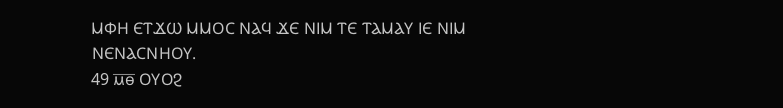ⲘⲪⲎ ⲈⲦϪⲰ ⲘⲘⲞⲤ ⲚⲀϤ ϪⲈ ⲚⲒⲘ ⲦⲈ ⲦⲀⲘⲀⲨ ⲒⲈ ⲚⲒⲘ ⲚⲈⲚⲀⲤⲚⲎⲞⲨ.
49 ⲙ̅ⲑ̅ ⲞⲨⲞϨ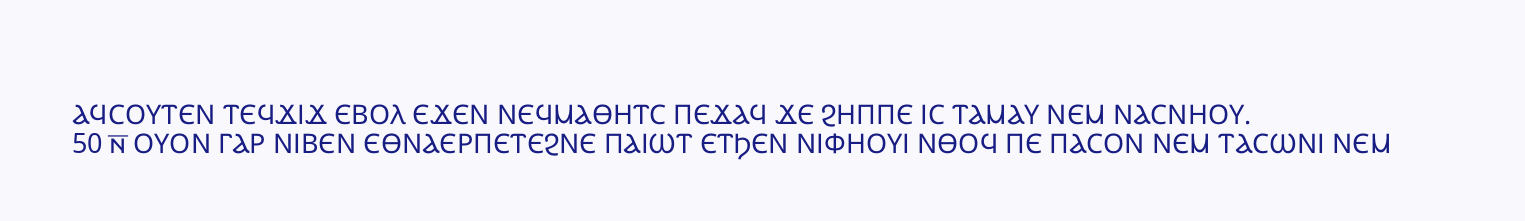ⲀϤⲤⲞⲨⲦⲈⲚ ⲦⲈϤϪⲒϪ ⲈⲂⲞⲖ ⲈϪⲈⲚ ⲚⲈϤⲘⲀⲐⲎⲦⲤ ⲠⲈϪⲀϤ ϪⲈ ϨⲎⲠⲠⲈ ⲒⲤ ⲦⲀⲘⲀⲨ ⲚⲈⲘ ⲚⲀⲤⲚⲎⲞⲨ.
50 ⲛ̅ ⲞⲨⲞⲚ ⲄⲀⲢ ⲚⲒⲂⲈⲚ ⲈⲐⲚⲀⲈⲢⲠⲈⲦⲈϨⲚⲈ ⲠⲀⲒⲰⲦ ⲈⲦϦⲈⲚ ⲚⲒⲪⲎⲞⲨⲒ ⲚⲐⲞϤ ⲠⲈ ⲠⲀⲤⲞⲚ ⲚⲈⲘ ⲦⲀⲤⲰⲚⲒ ⲚⲈⲘ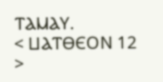ⲦⲀⲘⲀⲨ.
< ⳘⲀⲦⲐⲈⲞⲚ 12 >